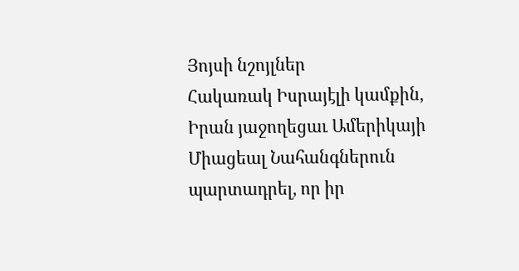Յոյսի նշոյլներ
Հակառակ Իսրայէլի կամքին, Իրան յաջողեցաւ Ամերիկայի Միացեալ Նահանգներուն պարտադրել, որ իր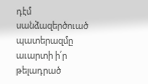դէմ սանձազերծուած պատերազմը աւարտի ի՛ր թելադրած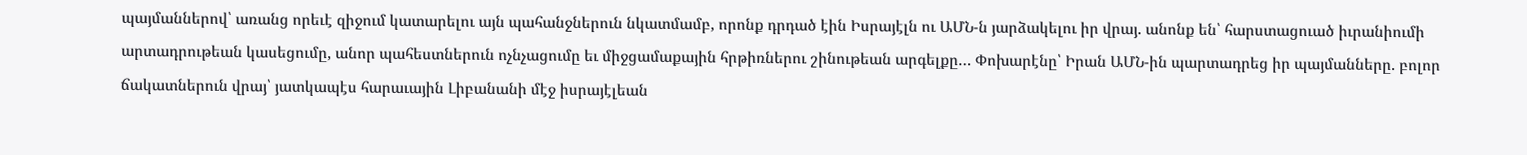պայմաններով՝ առանց որեւէ զիջում կատարելու այն պահանջներուն նկատմամբ, որոնք դրդած էին Իսրայէլն ու ԱՄՆ-ն յարձակելու իր վրայ. անոնք են՝ հարստացուած իւրանիումի արտադրութեան կասեցումը, անոր պահեստներուն ոչնչացումը եւ միջցամաքային հրթիռներու շինութեան արգելքը… Փոխարէնը՝ Իրան ԱՄՆ-ին պարտադրեց իր պայմանները. բոլոր ճակատներուն վրայ՝ յատկապէս հարաւային Լիբանանի մէջ իսրայէլեան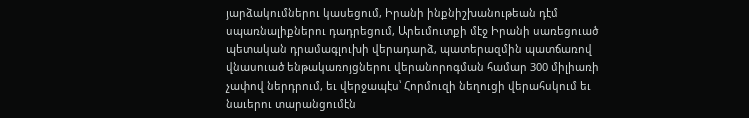յարձակումներու կասեցում, Իրանի ինքնիշխանութեան դէմ սպառնալիքներու դադրեցում, Արեւմուտքի մէջ Իրանի սառեցուած պետական դրամագլուխի վերադարձ, պատերազմին պատճառով վնասուած ենթակառոյցներու վերանորոգման համար 300 միլիառի չափով ներդրում, եւ վերջապէս՝ Հորմուզի նեղուցի վերահսկում եւ նաւերու տարանցումէն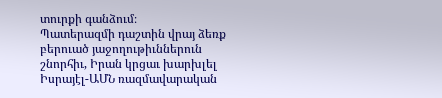տուրքի գանձում։
Պատերազմի դաշտին վրայ ձեռք բերուած յաջողութիւններուն շնորհիւ, Իրան կրցաւ խարխլել Իսրայէլ-ԱՄՆ ռազմավարական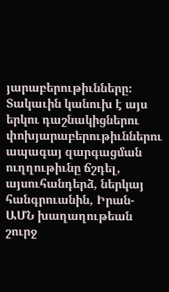յարաբերութիւնները։ Տակաւին կանուխ է այս երկու դաշնակիցներու փոխյարաբերութիւններու ապագայ զարգացման ուղղութիւնը ճշդել, այսուհանդերձ, ներկայ հանգրուանին, Իրան-ԱՄՆ խաղաղութեան շուրջ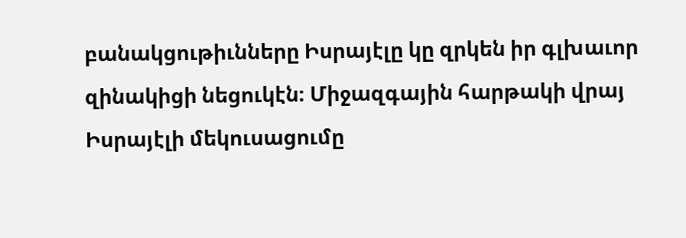բանակցութիւնները Իսրայէլը կը զրկեն իր գլխաւոր զինակիցի նեցուկէն։ Միջազգային հարթակի վրայ Իսրայէլի մեկուսացումը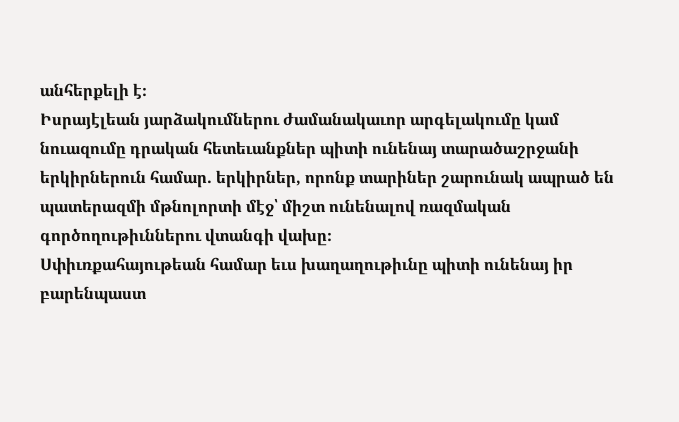անհերքելի է։
Իսրայէլեան յարձակումներու ժամանակաւոր արգելակումը կամ նուազումը դրական հետեւանքներ պիտի ունենայ տարածաշրջանի երկիրներուն համար. երկիրներ, որոնք տարիներ շարունակ ապրած են պատերազմի մթնոլորտի մէջ՝ միշտ ունենալով ռազմական գործողութիւններու վտանգի վախը։
Սփիւռքահայութեան համար եւս խաղաղութիւնը պիտի ունենայ իր բարենպաստ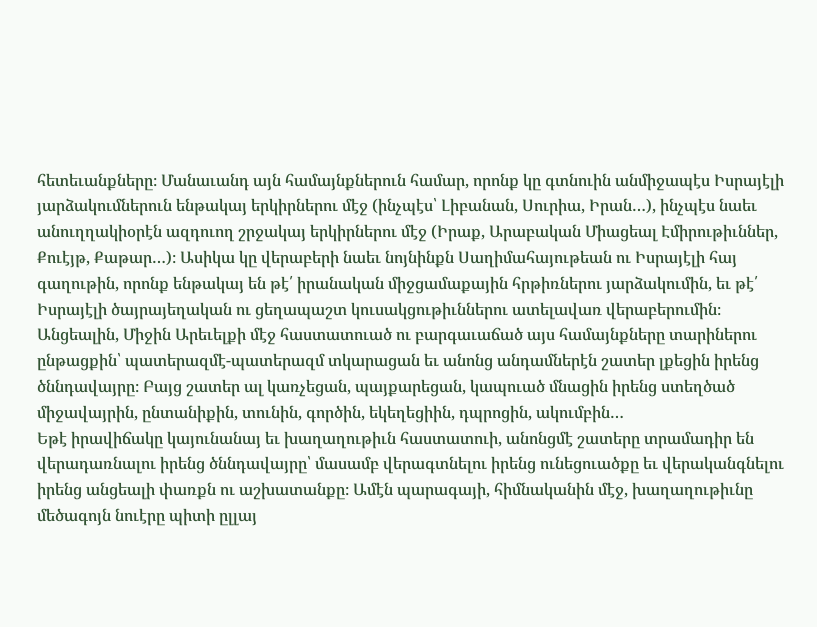հետեւանքները։ Մանաւանդ այն համայնքներուն համար, որոնք կը գտնուին անմիջապէս Իսրայէլի յարձակումներուն ենթակայ երկիրներու մէջ (ինչպէս՝ Լիբանան, Սուրիա, Իրան…), ինչպէս նաեւ անուղղակիօրէն ազդուող շրջակայ երկիրներու մէջ (Իրաք, Արաբական Միացեալ Էմիրութիւններ, Քուէյթ, Քաթար…)։ Ասիկա կը վերաբերի նաեւ նոյնինքն Սաղիմահայութեան ու Իսրայէլի հայ գաղութին, որոնք ենթակայ են թէ՛ իրանական միջցամաքային հրթիռներու յարձակումին, եւ թէ՛ Իսրայէլի ծայրայեղական ու ցեղապաշտ կուսակցութիւններու ատելավառ վերաբերումին։
Անցեալին, Միջին Արեւելքի մէջ հաստատուած ու բարգաւաճած այս համայնքները տարիներու ընթացքին՝ պատերազմէ-պատերազմ տկարացան եւ անոնց անդամներէն շատեր լքեցին իրենց ծննդավայրը։ Բայց շատեր ալ կառչեցան, պայքարեցան, կապուած մնացին իրենց ստեղծած միջավայրին, ընտանիքին, տունին, գործին, եկեղեցիին, դպրոցին, ակումբին…
Եթէ իրավիճակը կայունանայ եւ խաղաղութիւն հաստատուի, անոնցմէ շատերը տրամադիր են վերադառնալու իրենց ծննդավայրը՝ մասամբ վերագտնելու իրենց ունեցուածքը եւ վերականգնելու իրենց անցեալի փառքն ու աշխատանքը։ Ամէն պարագայի, հիմնականին մէջ, խաղաղութիւնը մեծագոյն նուէրը պիտի ըլլայ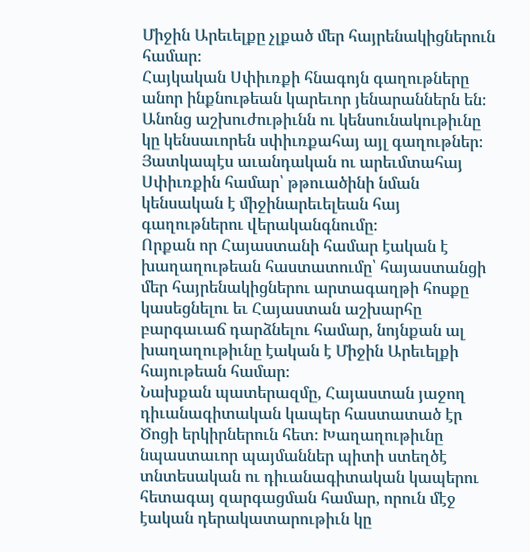Միջին Արեւելքը չլքած մեր հայրենակիցներուն համար։
Հայկական Սփիւռքի հնագոյն գաղութները անոր ինքնութեան կարեւոր յենարաններն են։ Անոնց աշխուժութիւնն ու կենսունակութիւնը կը կենսաւորեն սփիւռքահայ այլ գաղութներ։ Յատկապէս աւանդական ու արեւմտահայ Սփիւռքին համար՝ թթուածինի նման կենսական է միջինարեւելեան հայ գաղութներու վերականգնումը։
Որքան որ Հայաստանի համար էական է խաղաղութեան հաստատումը՝ հայաստանցի մեր հայրենակիցներու արտագաղթի հոսքը կասեցնելու եւ Հայաստան աշխարհը բարգաւաճ դարձնելու համար, նոյնքան ալ խաղաղութիւնը էական է Միջին Արեւելքի հայութեան համար։
Նախքան պատերազմը, Հայաստան յաջող դիւանագիտական կապեր հաստատած էր Ծոցի երկիրներուն հետ։ Խաղաղութիւնը նպաստաւոր պայմաններ պիտի ստեղծէ տնտեսական ու դիւանագիտական կապերու հետագայ զարգացման համար, որուն մէջ էական դերակատարութիւն կը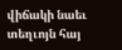վիճակի նաեւ տեղւոյն հայ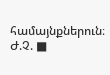համայնքներուն։
Ժ.Չ. ■